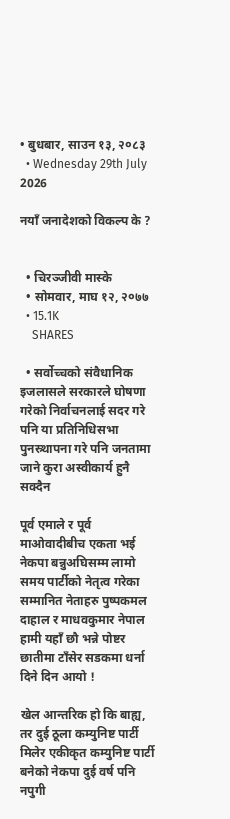• बुधबार, साउन १३, २०८३
  • Wednesday 29th July 2026

नयाँ जनादेशको विकल्प के ?


  • चिरञ्जीवी मास्के
  • सोमवार, माघ १२, २०७७
  • 15.1K
    SHARES

  • सर्वोच्चको संवैधानिक इजलासले सरकारले घोषणा गरेको निर्वाचनलाई सदर गरे पनि या प्रतिनिधिसभा पुनस्र्थापना गरे पनि जनतामा जाने कुरा अस्वीकार्य हुनै सक्दैन

पूर्व एमाले र पूर्व माओवादीबीच एकता भई नेकपा बन्नुअघिसम्म लामो समय पार्टीको नेतृत्व गरेका सम्मानित नेताहरु पुष्पकमल दाहाल र माधवकुमार नेपाल हामी यहाँ छौ भन्ने पोष्टर छातीमा टाँसेर सडकमा धर्ना दिने दिन आयो !

खेल आन्तरिक हो कि बाह्य, तर दुई ठूला कम्युनिष्ट पार्टी मिलेर एकीकृत कम्युनिष्ट पार्टी बनेको नेकपा दुई वर्ष पनि नपुगी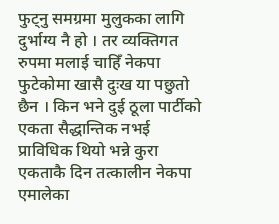फुट्नु समग्रमा मुलुकका लागि दुर्भाग्य नै हो । तर व्यक्तिगत रुपमा मलाई चाहिँ नेकपा फुटेकोमा खासै दुःख या पछुतो छैन । किन भने दुई ठूला पार्टीको एकता सैद्धान्तिक नभई प्राविधिक थियो भन्ने कुरा एकताकै दिन तत्कालीन नेकपा एमालेका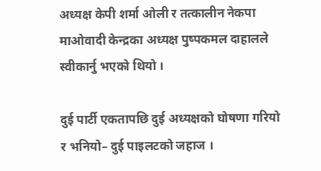अध्यक्ष केपी शर्मा ओली र तत्कालीन नेकपा माओवादी केन्द्रका अध्यक्ष पुष्पकमल दाहालले स्वीकार्नु भएको थियो ।

दुई पार्टी एकतापछि दुई अध्यक्षको घोषणा गरियो र भनियो– दुई पाइलटको जहाज ।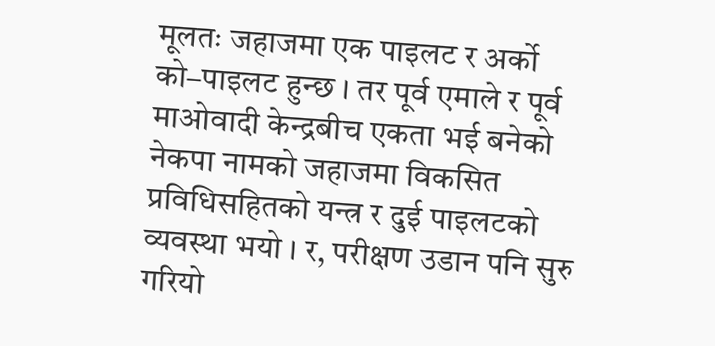मूलतः जहाजमा एक पाइलट र अर्को को–पाइलट हुन्छ । तर पूर्व एमाले र पूर्व माओवादी केन्द्रबीच एकता भई बनेको नेकपा नामको जहाजमा विकसित प्रविधिसहितको यन्त्र र दुई पाइलटको व्यवस्था भयो । र, परीक्षण उडान पनि सुरु गरियो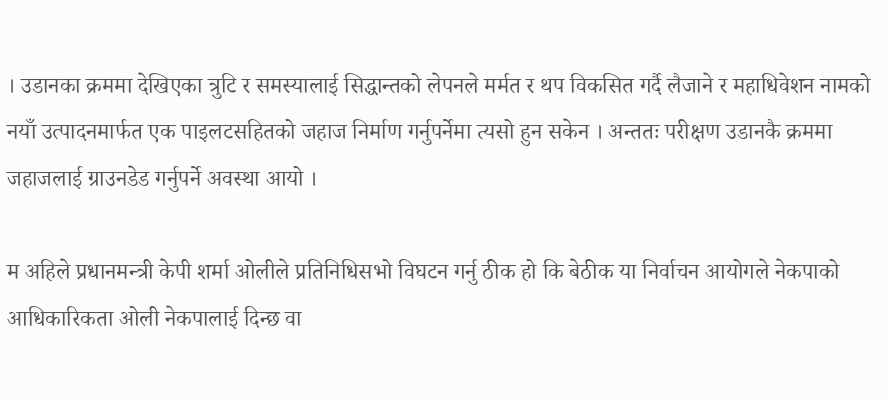। उडानका क्रममा देखिएका त्रुटि र समस्यालाई सिद्धान्तको लेपनले मर्मत र थप विकसित गर्दै लैजाने र महाधिवेशन नामको नयाँ उत्पादनमार्फत एक पाइलटसहितको जहाज निर्माण गर्नुपर्नेमा त्यसो हुन सकेन । अन्ततः परीक्षण उडानकै क्रममा जहाजलाई ग्राउनडेड गर्नुपर्ने अवस्था आयो ।

म अहिले प्रधानमन्त्री केपी शर्मा ओलीले प्रतिनिधिसभो विघटन गर्नु ठीक हो कि बेठीक या निर्वाचन आयोगले नेकपाको आधिकारिकता ओली नेकपालाई दिन्छ वा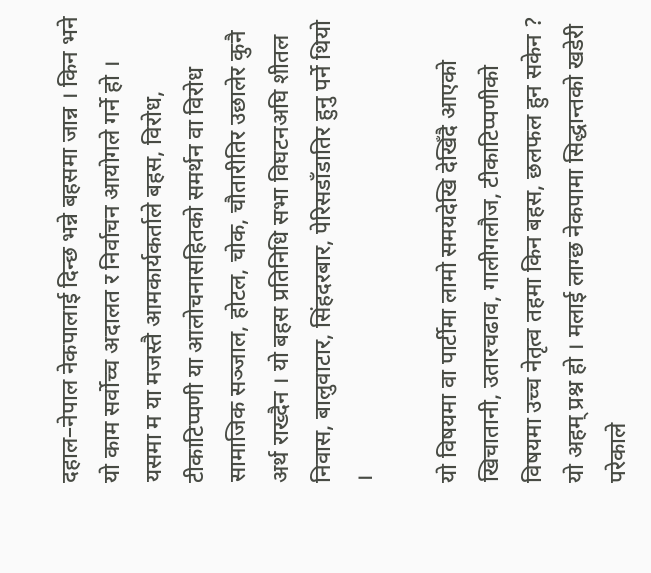दहाल–नेपाल नेकपालाई दिन्छ भन्ने बहसमा जान्न । किन भने यो काम सर्वोच्च अदालत र निर्वाचन आयोगले गर्ने हो । यसमा म या मजस्तै आमकार्यकर्ताले बहस, विरोध, टीकाटिप्पणी या आलोचनासहितको समर्थन वा विरोध सामाजिक सञ्जाल, होटल, चोक, चौतारीतिर उछालेर कुनै अर्थ राख्दैन । यो बहस प्रतिनिधि सभा विघटनअघि शीतल निवास, बालुवाटार, सिंहदरबार, पेरिसडाँडातिर हुनु पर्ने थियो ।

यो विषयमा वा पार्टीमा लामो समयदेखि देखिँदै आएको खिचातानी, उतारचढाव, गालीगलौज, टीकाटिप्पणीको विषयमा उच्च नेतृत्व तहमा किन बहस, छलफल हुन सकेन ? यो अहम् प्रश्न हो । मलाई लाग्छ नेकपामा सिद्धान्तको खडेरी परेकाले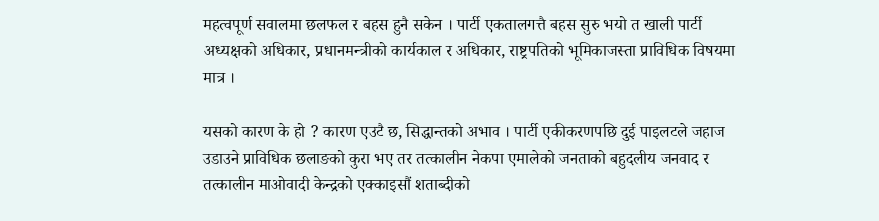महत्वपूर्ण सवालमा छलफल र बहस हुनै सकेन । पार्टी एकतालगत्तै बहस सुरु भयो त खाली पार्टी अध्यक्षको अधिकार, प्रधानमन्त्रीको कार्यकाल र अधिकार, राष्ट्रपतिको भूमिकाजस्ता प्राविधिक विषयमा मात्र ।

यसको कारण के हो ? कारण एउटै छ, सिद्धान्तको अभाव । पार्टी एकीकरणपछि दुई पाइलटले जहाज उडाउने प्राविधिक छलाङको कुरा भए तर तत्कालीन नेकपा एमालेको जनताको बहुदलीय जनवाद र तत्कालीन माओवादी केन्द्रको एक्काइसौं शताब्दीको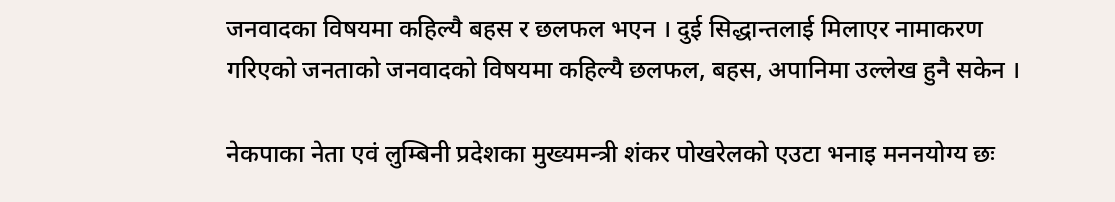जनवादका विषयमा कहिल्यै बहस र छलफल भएन । दुई सिद्धान्तलाई मिलाएर नामाकरण गरिएको जनताको जनवादको विषयमा कहिल्यै छलफल, बहस, अपानिमा उल्लेख हुनै सकेन ।

नेकपाका नेता एवं लुम्बिनी प्रदेशका मुख्यमन्त्री शंकर पोखरेलको एउटा भनाइ मननयोग्य छः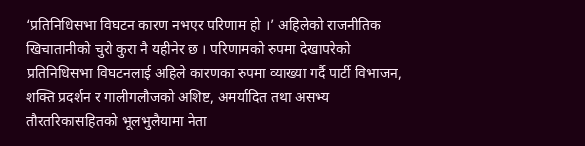‘प्रतिनिधिसभा विघटन कारण नभएर परिणाम हो ।’ अहिलेको राजनीतिक खिचातानीको चुरो कुरा नै यहीनेर छ । परिणामको रुपमा देखापरेको प्रतिनिधिसभा विघटनलाई अहिले कारणका रुपमा व्याख्या गर्दै पार्टी विभाजन, शक्ति प्रदर्शन र गालीगलौजको अशिष्ट, अमर्यादित तथा असभ्य तौरतरिकासहितको भूलभुलैयामा नेता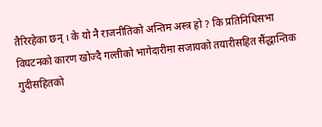तैरिरहेका छन् । के यो नै राजनीतिको अन्तिम अस्त्र हो ? कि प्रतिनिधिसभा विघटनको कारण खोज्दै गल्तीको भागेदारीमा सजायको तयारीसहित सैंद्धान्तिक गुदीसहितको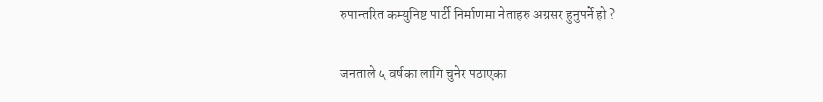रुपान्तरित कम्युनिष्ट पार्टी निर्माणमा नेताहरु अग्रसर हुनुपर्ने हो ?

जनताले ५ वर्षका लागि चुनेर पठाएका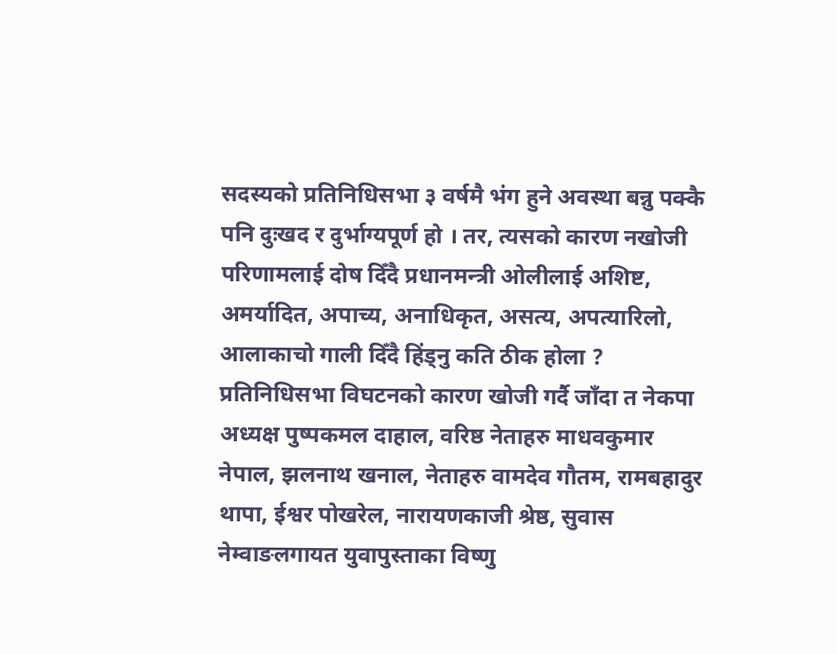सदस्यको प्रतिनिधिसभा ३ वर्षमै भंग हुने अवस्था बन्नु पक्कै पनि दुःखद र दुर्भाग्यपूर्ण हो । तर, त्यसको कारण नखोजी परिणामलाई दोष दिँदै प्रधानमन्त्री ओलीलाई अशिष्ट, अमर्यादित, अपाच्य, अनाधिकृत, असत्य, अपत्यारिलो, आलाकाचो गाली दिँदै हिंड्नु कति ठीक होला ? प्रतिनिधिसभा विघटनको कारण खोजी गर्दै जाँदा त नेकपा अध्यक्ष पुष्पकमल दाहाल, वरिष्ठ नेताहरु माधवकुमार नेपाल, झलनाथ खनाल, नेताहरु वामदेव गौतम, रामबहादुर थापा, ईश्वर पोखरेल, नारायणकाजी श्रेष्ठ, सुवास नेम्वाङलगायत युवापुस्ताका विष्णु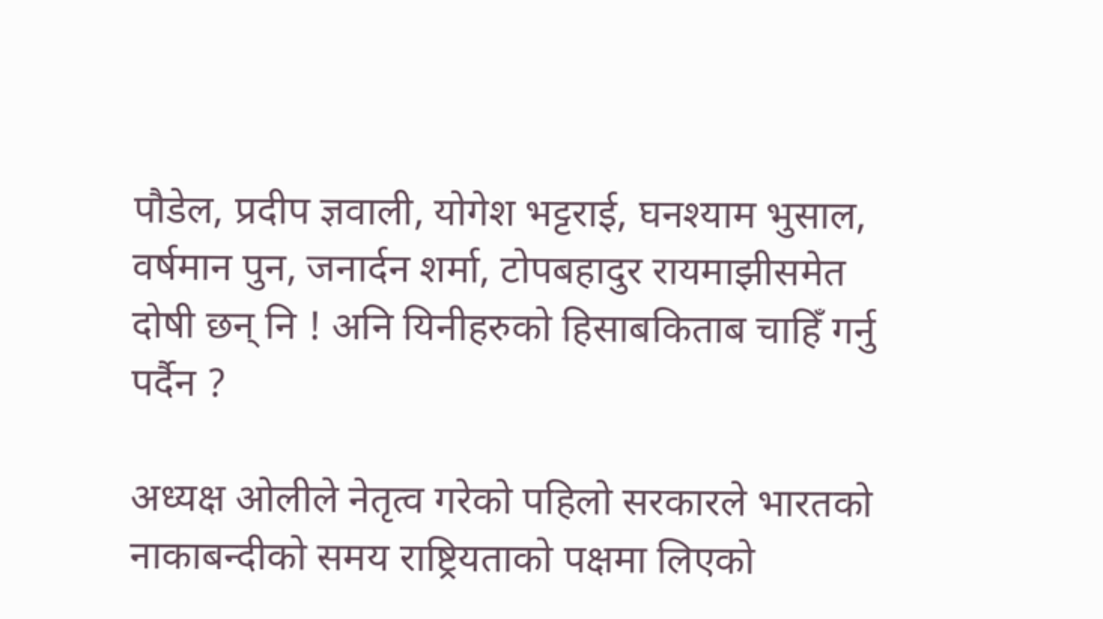पौडेल, प्रदीप ज्ञवाली, योगेश भट्टराई, घनश्याम भुसाल, वर्षमान पुन, जनार्दन शर्मा, टोपबहादुर रायमाझीसमेत दोषी छन् नि ! अनि यिनीहरुको हिसाबकिताब चाहिँ गर्नु पर्दैन ?

अध्यक्ष ओलीले नेतृत्व गरेको पहिलो सरकारले भारतको नाकाबन्दीको समय राष्ट्रियताको पक्षमा लिएको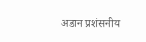अडान प्रशंसनीय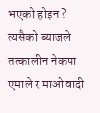भएको होइन ? त्यसैको ब्याजले तत्कालीन नेकपा एमाले र माओवादी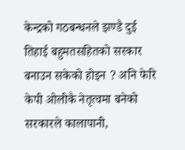केन्द्रको गठबन्धनले झण्डै दुई तिहाई बहुमतसहितको सरकार बनाउन सकेको होइन ? अनि फेरि केपी ओलीकै नेतृत्वमा बनेको सरकारले कालापानी,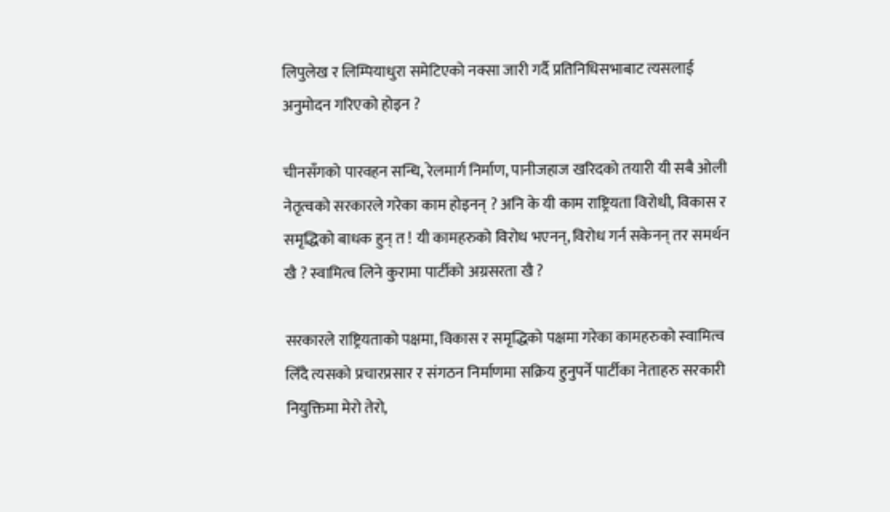लिपुलेख र लिम्पियाधुरा समेटिएको नक्सा जारी गर्दै प्रतिनिधिसभाबाट त्यसलाई अनुमोदन गरिएको होइन ?

चीनसँगको पारवहन सन्धि, रेलमार्ग निर्माण, पानीजहाज खरिदको तयारी यी सबै ओली नेतृत्वको सरकारले गरेका काम होइनन् ? अनि के यी काम राष्ट्रियता विरोधी, विकास र समृद्धिको बाधक हुन् त ! यी कामहरुको विरोध भएनन्, विरोध गर्न सकेनन् तर समर्थन खै ? स्वामित्व लिने कुरामा पार्टीको अग्रसरता खै ?

सरकारले राष्ट्रियताको पक्षमा, विकास र समृद्धिको पक्षमा गरेका कामहरुको स्वामित्व लिँदै त्यसको प्रचारप्रसार र संगठन निर्माणमा सक्रिय हुनुपर्ने पार्टीका नेताहरु सरकारी नियुक्तिमा मेरो तेरो,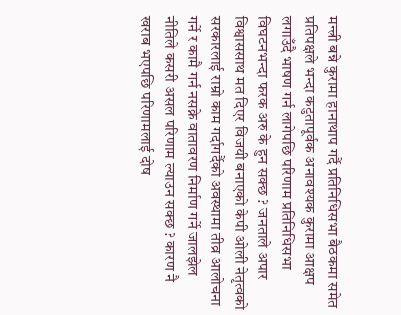मन्त्री बन्ने कुरामा हानाथाप गर्दै प्रतिनिधिसभा बैठकमा समेत प्रतिपक्षले भन्दा कटुतापूर्वक अनावश्यक कुरामा आक्षप लगाउँदै भाषण गर्न लागेपछि परिणाम प्रतिनिधिसभा विघटनभन्दा फरक अरु के हुन सक्छ ? जनताले अपार विश्वाससाथ मत दिएर विजयी बनाएको केपी ओली नेतृत्वको सरकारलाई राम्रो काम गर्दागर्दैको अवस्थामा तीव्र आलोचना गर्ने र कामै गर्न नसक्ने वातावरण निर्माण गर्ने जालझेल नीतिले कसरी असल परिणाम ल्याउन सक्छ ? कारण नै खराब भएपछि परिणामलाई दोष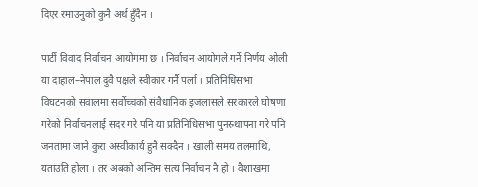दिएर रमाउनुको कुनै अर्थ हुँदैन ।

पार्टी विवाद निर्वाचन आयोगमा छ । निर्वाचन आयोगले गर्ने निर्णय ओली या दाहाल–नेपाल दुवै पक्षले स्वीकार गर्नै पर्ला । प्रतिनिधिसभा विघटनको सवालमा सर्वोच्चको संवैधानिक इजलासले सरकारले घोषणा गरेको निर्वाचनलाई सदर गरे पनि या प्रतिनिधिसभा पुनस्र्थापना गरे पनि जनतामा जाने कुरा अस्वीकार्य हुनै सक्दैन । खाली समय तलमाथि, यताउति होला । तर अबको अन्तिम सत्य निर्वाचन नै हो । वैशाखमा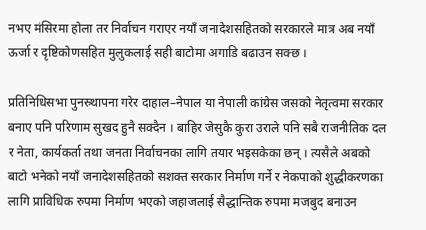नभए मंसिरमा होला तर निर्वाचन गराएर नयाँ जनादेशसहितको सरकारले मात्र अब नयाँ ऊर्जा र दृष्टिकोणसहित मुलुकलाई सही बाटोमा अगाडि बढाउन सक्छ ।

प्रतिनिधिसभा पुनस्र्थापना गरेर दाहाल–नेपाल या नेपाली कांग्रेस जसको नेतृत्वमा सरकार बनाए पनि परिणाम सुखद हुनै सक्दैन । बाहिर जेसुकै कुरा उराले पनि सबै राजनीतिक दल र नेता, कार्यकर्ता तथा जनता निर्वाचनका लागि तयार भइसकेका छन् । त्यसैले अबको बाटो भनेको नयाँ जनादेशसहितको सशक्त सरकार निर्माण गर्ने र नेकपाको शुद्धीकरणका लागि प्राविधिक रुपमा निर्माण भएको जहाजलाई सैद्धान्तिक रुपमा मजबुद बनाउन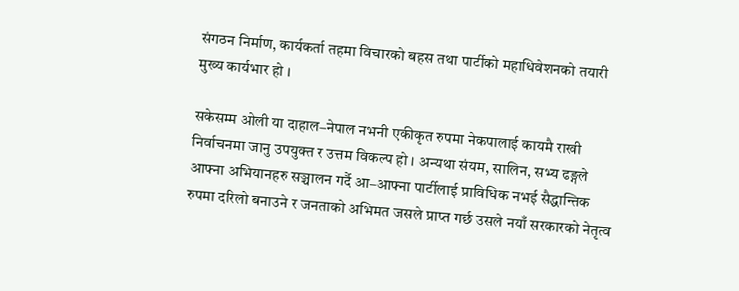संगठन निर्माण, कार्यकर्ता तहमा विचारको बहस तथा पार्टीको महाधिवेशनको तयारी मुख्य कार्यभार हो ।

सकेसम्म ओली या दाहाल–नेपाल नभनी एकीकृत रुपमा नेकपालाई कायमै राखी निर्वाचनमा जानु उपयुक्त र उत्तम विकल्प हो । अन्यथा संयम, सालिन, सभ्य ढङ्गले आफ्ना अभियानहरु सञ्चालन गर्दै आ–आफ्ना पार्टीलाई प्राविधिक नभई सैद्धान्तिक रुपमा दरिलो बनाउने र जनताको अभिमत जसले प्राप्त गर्छ उसले नयाँ सरकारको नेतृत्व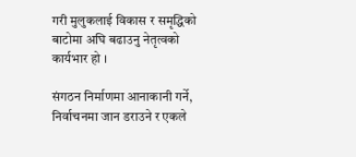गरी मुलुकलाई विकास र समृद्धिको बाटोमा अघि बढाउनु नेतृत्वको कार्यभार हो ।

संगठन निर्माणमा आनाकानी गर्ने, निर्वाचनमा जान डराउने र एकले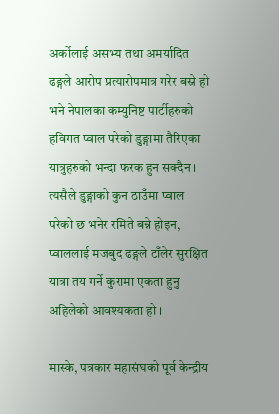अर्कोलाई असभ्य तथा अमर्यादित ढङ्गले आरोप प्रत्यारोपमात्र गरेर बस्ने हो भने नेपालका कम्युनिष्ट पार्टीहरुको हविगत प्वाल परेको डुङ्गामा तैरिएका यात्रुहरुको भन्दा फरक हुन सक्दैन । त्यसैले डुङ्गाको कुन ठाउँमा प्वाल परेको छ भनेर रमिते बन्ने होइन, प्वाललाई मजबुद ढङ्गले टाँलेर सुरक्षित यात्रा तय गर्ने कुरामा एकता हुनु अहिलेको आवश्यकता हो ।

मास्के, पत्रकार महासंघको पूर्व केन्द्रीय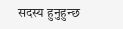सदस्य हुनुहुन्छ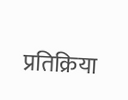प्रतिक्रिया